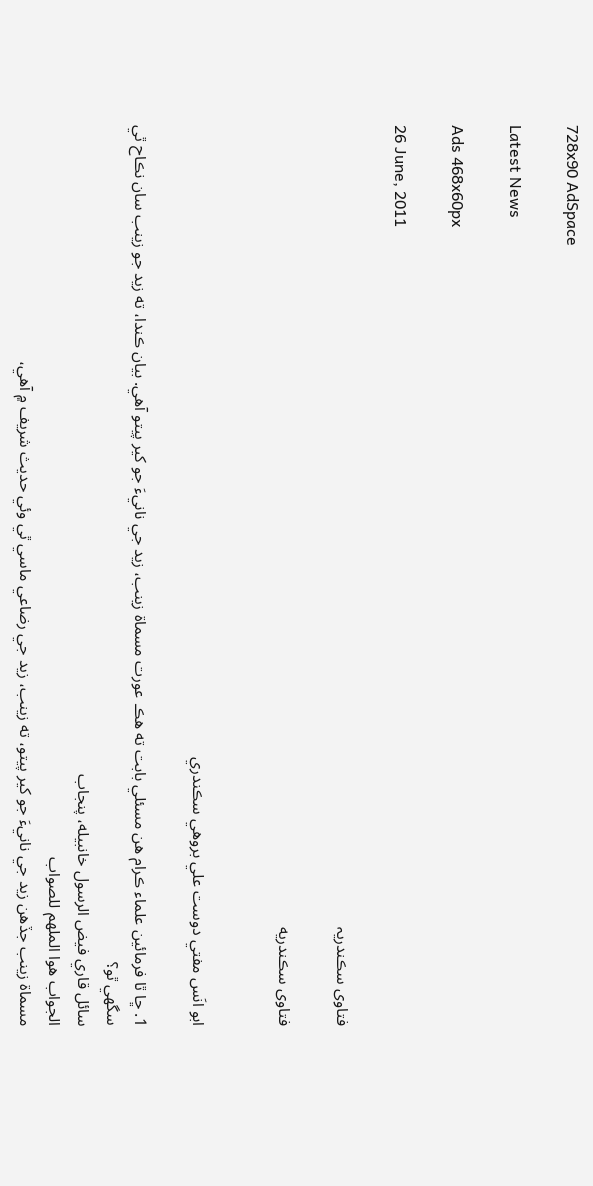728x90 AdSpace

Latest News

Ads 468x60px

26 June, 2011

فتاوى سڪندريہ

فتاوى سڪندريه


ابو انَس مفتي دوست علي بروهي سڪندري

1. ڇا ٿا فرمائين علماء ڪرام هن مسئلي بابت ته هڪ عورت مسماة زينب، زيد جي نانيءَ جو کير پيتو آهي. بيان ڪندا، ته زيد جو زينب سان نڪاح ٿي سگھي ٿو؟
سائل قاري فيض الرسول خانبيله، پنجاب
الجواب هوا الملهم للصواب
مسماة زينب جڏهن زيد جي نانيءَ جو کير پيتو، ته زينب، زيد جي رضاعي ماسي ٿي وئي حديث شريف ۾ آهي،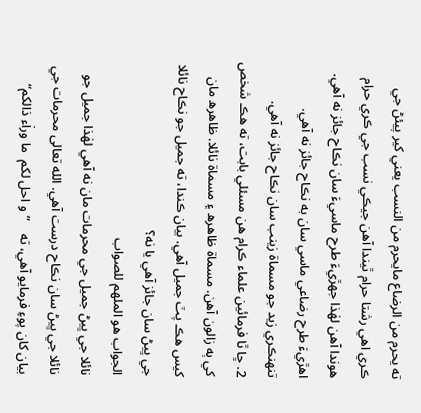ته يحرم من الرضاع مايحرم من النسب يعني کير پيئڻ جي ڪري اهي رشتا حرام ٿيندا آهن جيڪي نسب جي ڪري حرام هوندا آهن لهٰذا جهڙيءَ طرح ماسيءَ سان نڪاح جائز نه آهي. اهڙيءَ طرح رضاعي ماسي سان به نڪاح جائز نه آهي. تنهنڪري زيد جو مسماة زينب سان نڪاح جائز نه آهي.
2. ڇا ٿا فرمائين علماء ڪرام هن مسئلي بابت، ته هڪ شخص کي ٻه زالون آهن. مسماة ظاهرھ ۽ مسماة نائلا. ظاهرھ مان کيس هڪ پٽ جميل آهي. بيان ڪندا، ته جميل جو نڪاح نائلا جي ڀيڻ سان جائز آهي يا نه؟
الجواب هو الملهم للصواب
نائلا جي ڀيڻ جميل جي محرمات مان نه آهي لهٰذا جميل جو نائلا جي ڀيڻ سان نڪاح درست آهي. الله تعالى محرمات جي بيان کان پوءِ فرمايو آهي، ته    ”و احل لکم  ما ورا۬ء ذالکم“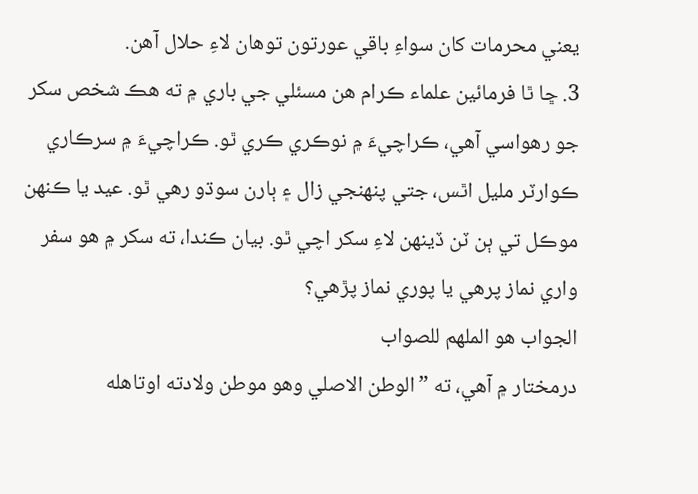يعني محرمات کان سواءِ باقي عورتون توهان لاءِ حلال آهن.
3. ڇا ٿا فرمائين علماء ڪرام هن مسئلي جي باري ۾ ته هڪ شخص سکر جو رهواسي آهي، ڪراچيءَ ۾ نوڪري ڪري ٿو. ڪراچيءَ ۾ سرڪاري ڪوارٽر مليل اٿس، جتي پنهنجي زال ۽ ٻارن سوڌو رهي ٿو. عيد يا ڪنهن موڪل تي ٻن ٽن ڏينهن لاءِ سکر اچي ٿو. بيان ڪندا، ته سکر ۾ هو سفر واري نماز پرهي يا پوري نماز پڙهي؟
الجواب هو الملهم للصواب
درمختار ۾ آهي، ته ”الوطن الاصلي وهو موطن ولادته اوتاهله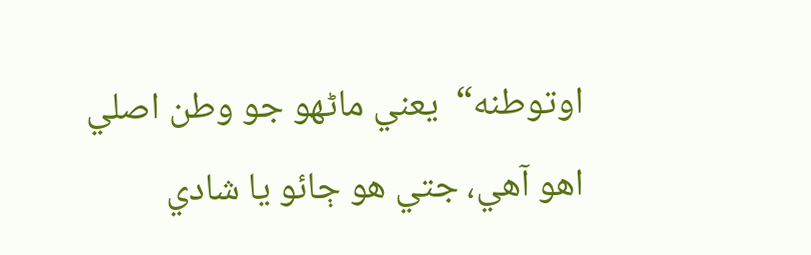اوتوطنه“  يعني ماڻهو جو وطن اصلي اهو آهي، جتي هو ڄائو يا شادي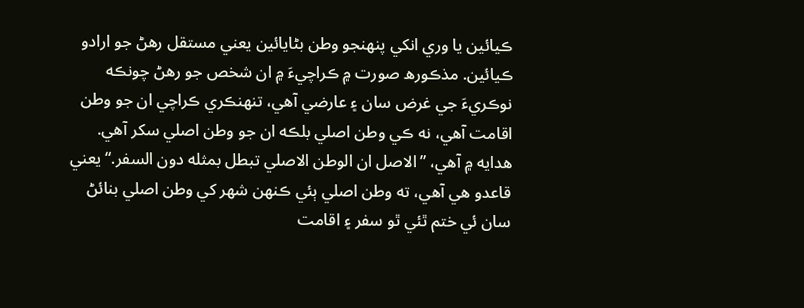ڪيائين يا وري انکي پنهنجو وطن بڻايائين يعني مستقل رهڻ جو ارادو ڪيائين. مذڪورھ صورت ۾ ڪراچيءَ ۾ ان شخص جو رهڻ چونڪه نوڪريءَ جي غرض سان ۽ عارضي آهي، تنهنڪري ڪراچي ان جو وطن اقامت آهي، نه ڪي وطن اصلي بلڪه ان جو وطن اصلي سکر آهي. هدايه ۾ آهي، ”الاصل ان الوطن الاصلي تبطل بمثله دون السفر.“ يعني قاعدو هي آهي، ته وطن اصلي ٻئي ڪنهن شهر کي وطن اصلي بنائڻ سان ئي ختم ٿئي ٿو سفر ۽ اقامت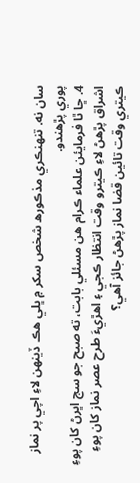سان نه. تنهنڪري مذڪورھ شخص سکر ۾ ڀلي هڪ ڏينهن لاءِ اچي پر نماز پوري پڙهندو.
4. ڇا ٿا فرمايئن علماء ڪرام هن مسئلي بابت، ته صبح جو سج اڀرڻ کان پوءِ اشراق پڙهڻ لاءِ ڪيترو وقت انتظار ڪجي ۽ اهڙيءَ طرح عصر نماز کان پوءِ ڪيتري وقت تائين قضا نماز پڙهڻ جائز آهي؟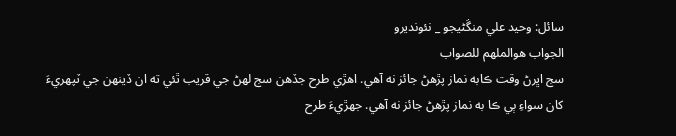سائل: وحيد علي منڱڻيجو _ نئونديرو
الجواب هوالملهم للصواب
سج اڀرڻ وقت ڪابه نماز پڙهڻ جائز نه آهي. اهڙي طرح جڏهن سج لهڻ جي قريب ٿئي ته ان ڏينهن جي ٽپهريءَ کان سواءِ ٻي ڪا به نماز پڙهڻ جائز نه آهي. جهڙيءَ طرح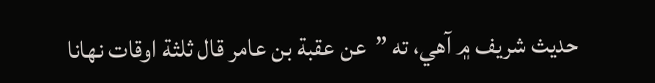حديث شريف ۾ آهي، ته ”عن عقبة بن عامر قال ثلثة اوقات نھانا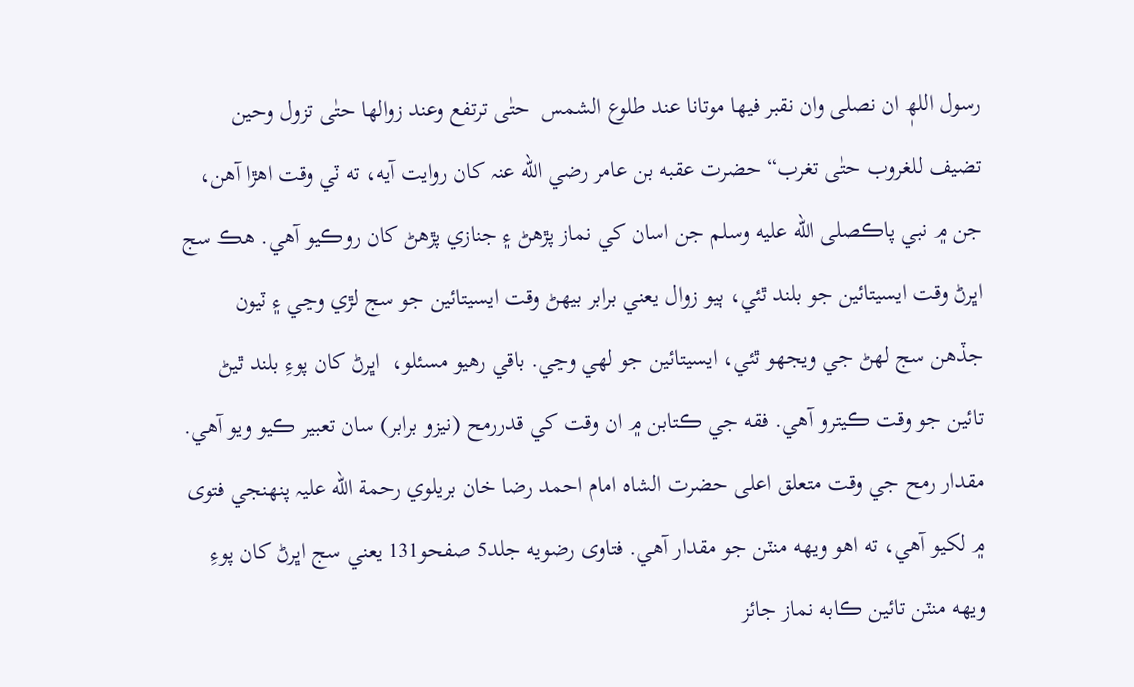رسول اللھٖ ان نصلی وان نقبر فیھا موتانا عند طلوع الشمس  حتٰی ترتفع وعند زوالھا حتٰی تزول وحین تضیف للغروب حتٰی تغرب“ حضرت عقبه بن عامر رضي الله عنہ کان روايت آيه، ته ٽي وقت اهڙا آهن، جن ۾ نبي پاڪصلى الله عليه وسلم جن اسان کي نماز پڙهڻ ۽ جنازي پڙهڻ کان روڪيو آهي. هڪ سج اڀرڻ وقت ايسيتائين جو بلند ٿئي، ٻيو زوال يعني برابر بيهڻ وقت ايسيتائين جو سج لڙي وڃي ۽ ٽيون جڏهن سج لهڻ جي ويجهو ٿئي، ايسيتائين جو لهي وڃي. باقي رهيو مسئلو،  اڀرڻ کان پوءِ بلند ٿيڻ تائين جو وقت ڪيترو آهي. فقه جي ڪتابن ۾ ان وقت کي قدررمح (نيزو برابر) سان تعبير ڪيو ويو آهي. مقدار رمح جي وقت متعلق اعلى حضرت الشاه امام احمد رضا خان بريلوي رحمة الله عليہ پنهنجي فتوى ۾ لکيو آهي، ته اهو ويهه منٽن جو مقدار آهي. فتاوى رضويه جلد5 صفحو131 يعني سج اڀرڻ کان پوءِ ويهه منٽن تائين ڪابه نماز جائز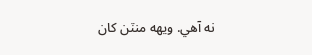نه آهي. ويهه منٽن کان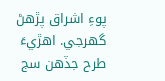پوءِ اشراق پڙهڻ گھرجي. اهڙيءَ طرح جڏهن سج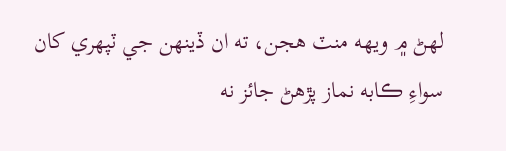لهڻ ۾ ويهه منٽ هجن، ته ان ڏينهن جي ٽپهري کان سواءِ ڪابه نماز پڙهڻ جائز نه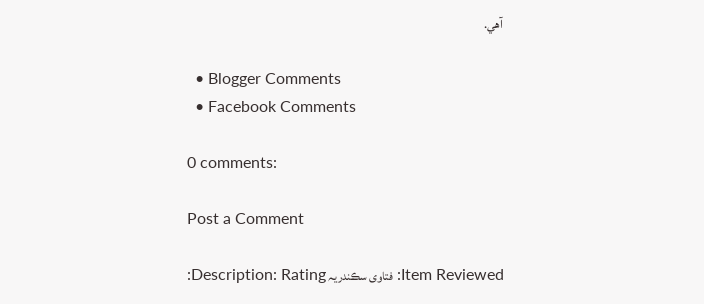آهي.

  • Blogger Comments
  • Facebook Comments

0 comments:

Post a Comment

Item Reviewed: فتاوى سڪندريہ Description: Rating: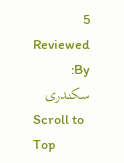5 Reviewed By: سکندری
Scroll to Top